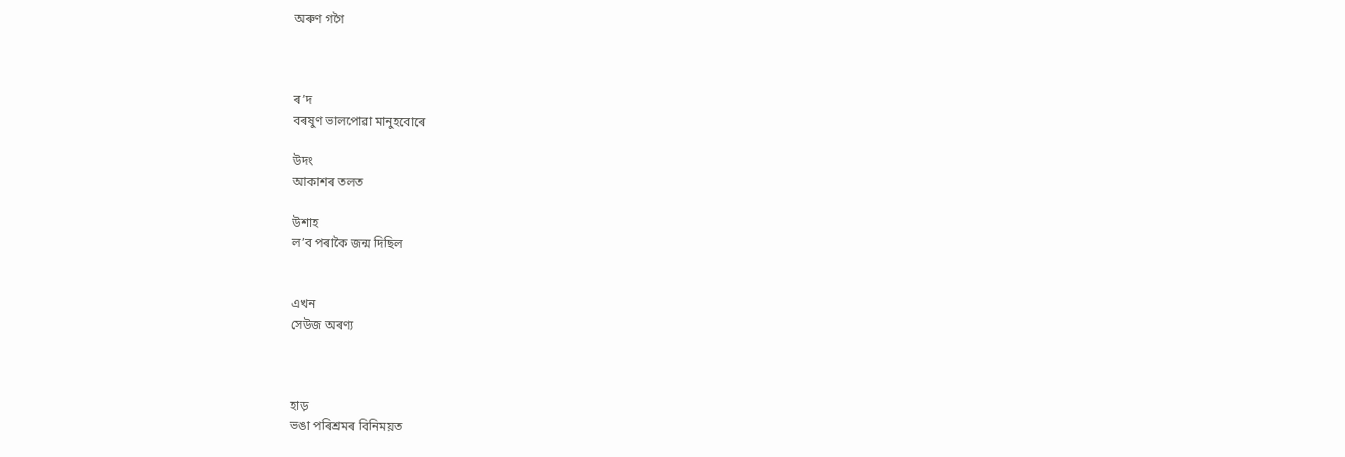অৰুণ গগৈ



ৰ’দ
বৰষুণ ভালপোৱা মানুহবোৰে

উদং
আকাশৰ তলত

উশাহ
ল’ব পৰাকৈ জন্ম দিছিল


এখন
সেউজ অৰণ্য



হাড়
ভঙা পৰিশ্ৰমৰ বিনিময়ত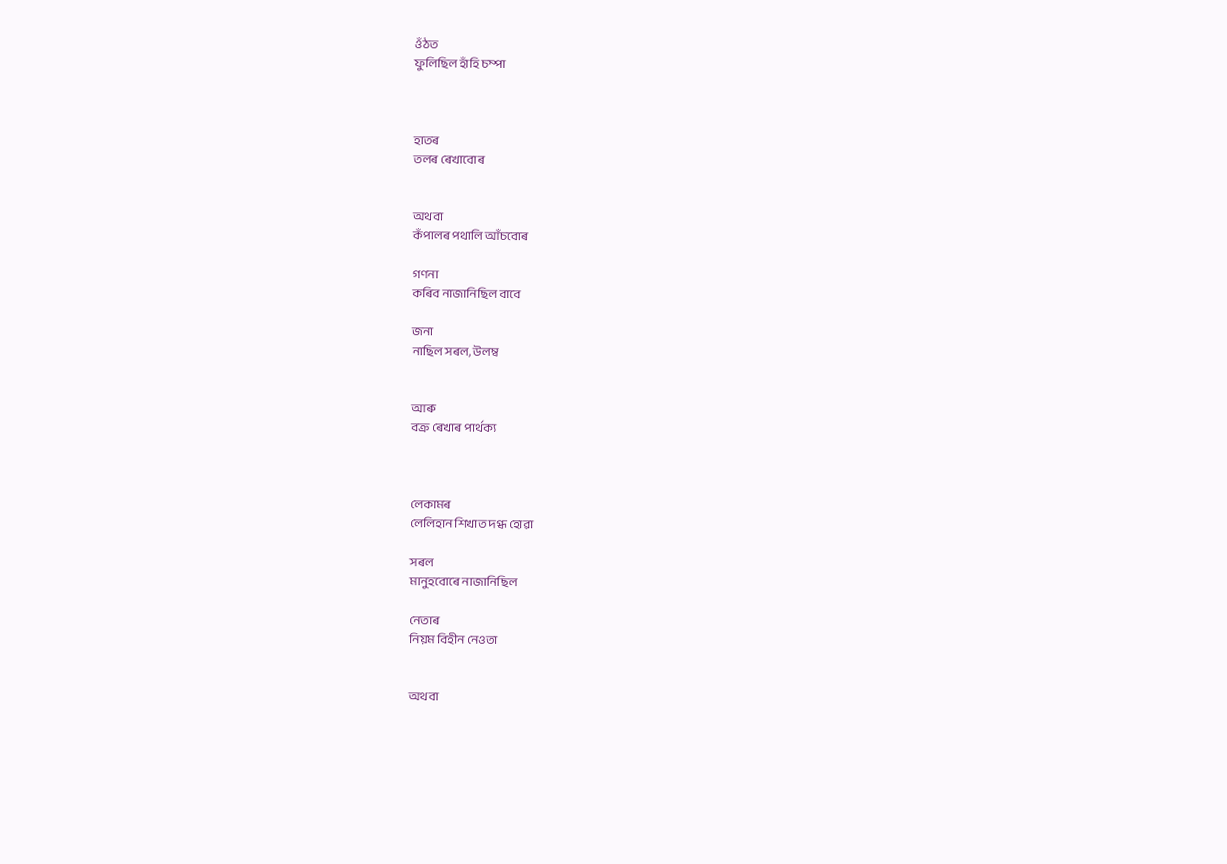ওঁঠত
ফুলিছিল হাঁহি চম্পা



হাতৰ
তলৰ ৰেখাবোৰ


অথবা
কঁপালৰ পথালি আঁচবোৰ

গণনা
কৰিব নাজানিছিল বাবে

জনা
নাছিল সৰল, উলম্ব


আৰু
বক্ৰ ৰেখাৰ পাৰ্থক্য



লেকামৰ
লেলিহান শিখাত দগ্ধ হোৱা

সৰল
মানুহবোৰে নাজানিছিল

নেতাৰ
নিয়ম বিহীন নেওতা


অথবা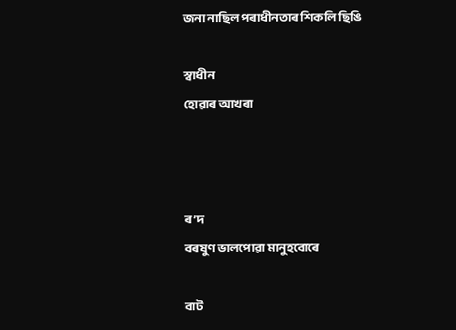জনা নাছিল পৰাধীনতাৰ শিকলি ছিঙি

স্বাধীন
হোৱাৰ আখৰা



ৰ’দ
বৰষুণ ভালপোৱা মানুহবোৰে

বাট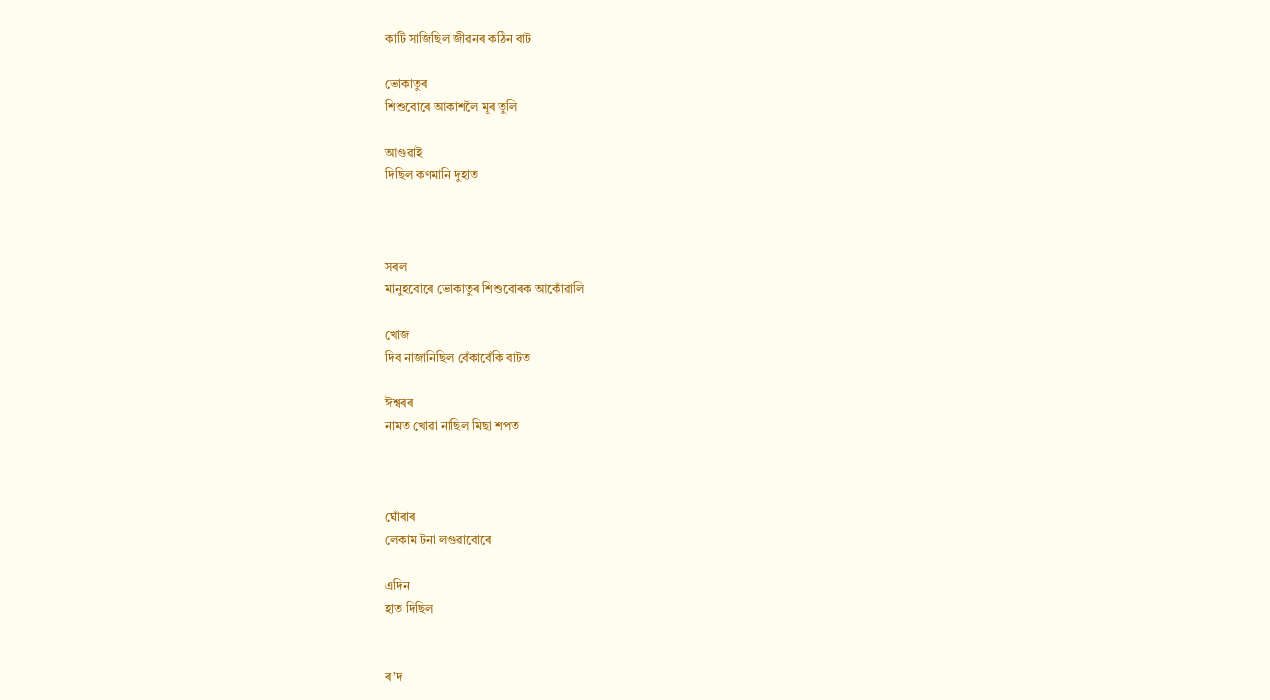কাটি সাজিছিল জীৱনৰ কঠিন বাট

ভোকাতুৰ
শিশুবোৰে আকাশলৈ মূৰ তুলি

আগুৱাই
দিছিল কণমানি দুহাত



সৰল
মানুহবোৰে ভোকাতুৰ শিশুবোৰক আকোঁৱালি

খোজ
দিব নাজানিছিল বেঁকাবেঁকি বাটত

ঈশ্বৰৰ
নামত খোৱা নাছিল মিছা শপত



ঘোঁৰাৰ
লেকাম টনা লগুৱাবোৰে

এদিন
হাত দিছিল


ৰ’দ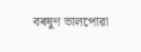বৰষুণ ভালপোৱা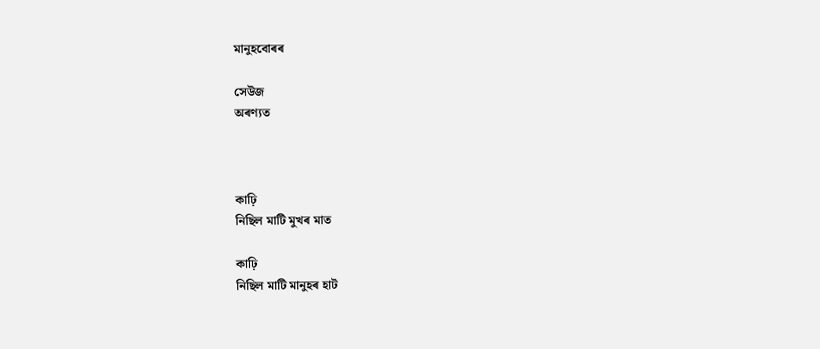মানুহবোৰৰ

সেউজ
অৰণ্যত



কাঢ়ি
নিছিল মাটি মুখৰ মাত

কাঢ়ি
নিছিল মাটি মানুহৰ হাট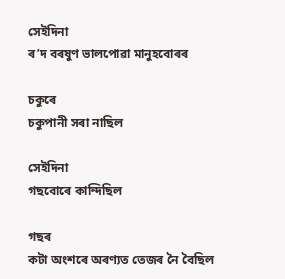সেইদিনা
ৰ’দ বৰষুণ ভালপোৱা মানুহবোৰৰ

চকুৰে
চকুপানী সৰা নাছিল

সেইদিনা
গছবোৰে কান্দিছিল

গছৰ
কটা অংশৰে অৰণ্যত তেজৰ নৈ বৈছিল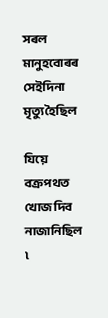সৰল
মানুহবোৰৰ সেইদিনা মৃত্যু হৈছিল

যিয়ে
বক্ৰপথত খোজ দিব নাজানিছিল ৷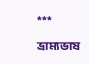***

ভ্ৰাম্যভাষ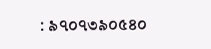: ৯৭০৭৩৯০৫৪০